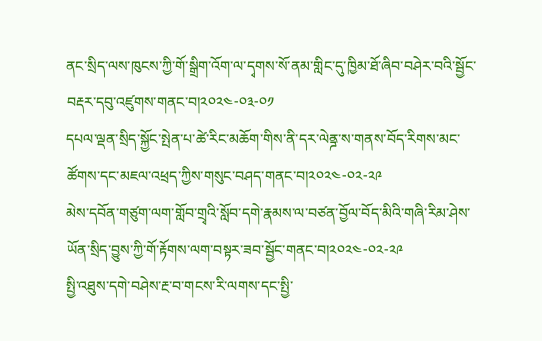ནང་སྲིད་ལས་ཁུངས་ཀྱི་གོ་སྒྲིག་འོག་ལ་དྭགས་སོ་ནམ་གླིང་དུ་ཁྱིམ་ཐོ་ཞིབ་བཤེར་བའི་སྦྱོང་བརྡར་དབུ་འཛུགས་གནང་བ།༢༠༢༤-༠༣-༠༡
དཔལ་ལྡན་སྲིད་སྐྱོང་སྤེན་པ་ཚེ་རིང་མཆོག་གིས་ནི་དར་ལེནྜ་ས་གནས་བོད་རིགས་མང་ཚོགས་དང་མཇལ་འཕྲད་ཀྱིས་གསུང་བཤད་གནང་བ།༢༠༢༤-༠༢-༢༩
མེས་དབོན་གཙུག་ལག་གློབ་གྲྭའི་སློབ་དགེ་རྣམས་ལ་བཙན་བྱོལ་བོད་མིའི་གཞི་རིམ་ཤེས་ཡོན་སྲིད་བྱུས་ཀྱི་གོ་རྟོགས་ལག་བསྟར་ཟབ་སྦྱོང་གནང་བ།༢༠༢༤-༠༢-༢༩
སྤྱི་འཐུས་དགེ་བཤེས་རྔ་བ་གངས་རི་ལགས་དང་སྤྱི་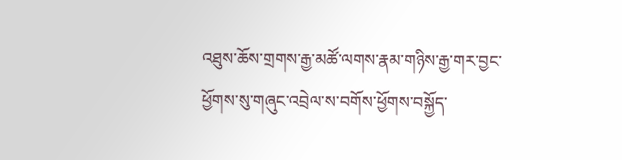འཐུས་ཆོས་གྲགས་རྒྱ་མཚོ་ལགས་རྣམ་གཉིས་རྒྱ་གར་བྱང་ཕྱོགས་སུ་གཞུང་འབྲེལ་ས་བགོས་ཕྱོགས་བསྐྱོད་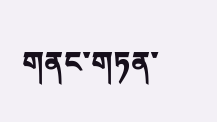གནང་གཏན་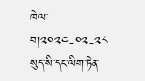ཁེལ་བ།༢༠༢༤-༠༢-༢༨
སུད་སི་དང་ལིག་ཏེན་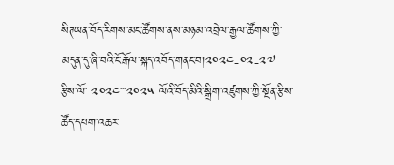སིཊཡན་བོད་རིགས་མང་ཚོགས་ནས་མཉམ་འབྲེལ་རྒྱལ་ཚོགས་ཀྱི་མདུན་དུ་ཞི་བའི་ངོ་རྒོལ་སྐད་འབོད་གནང་བ།༢༠༢༤-༠༢-༢༧
རྩིས་ལོ་ ༢༠༢༤་་་༢༠༢༥ ལོའི་བོད་མིའི་སྒྲིག་འཛུགས་ཀྱི་སྔོན་རྩིས་ཚོད་དཔག་འཆར་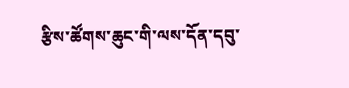རྩིས་ཚོགས་ཆུང་གི་ལས་དོན་དབུ་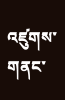འཛུགས་གནང་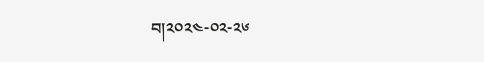བ།༢༠༢༤-༠༢-༢༦